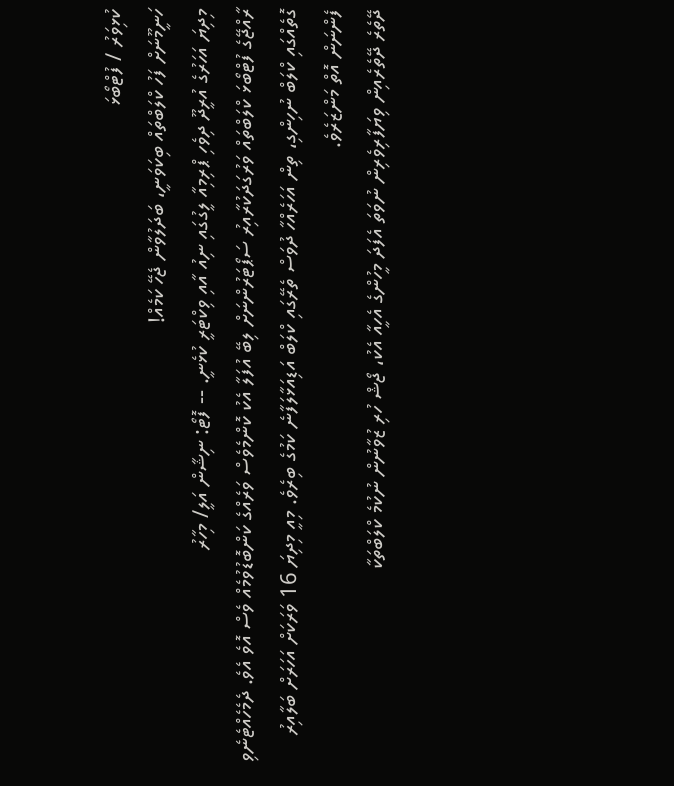ކުޅިވަރު / ފުޓްބޯޅަ
ހަނީމޫނަށް ފަހު ކްލަބްތައް ބިކަވަނީ، ބަދަލުވާން ޖެހޭ ކަމެއް!
މިދިޔަ އަހަރުގެ އުރީދޫ ދިވެހި ޕްރިމިއާ ލީގުގައި ނިއު އާއި ވިކްޓަރީ ކުޅެނީ. -- ފޮޓޯ: ނިޝާން އަލީ/ މިހާރު
ރާއްޖޭގެ ފުޓްބޯޅަ ކްލަބްތައް ވަރުގަދަކުރާއިރު ސަޕޯޓަރުންނަށް ލިބޭ އުފަލާ އެކު ކޮންމެވެސް ވަރެއްގެ ކަންބޮޑުވުމެއް ވެސް އޮވެ އެވެ. ދެމެހެއްޓެނެވި ގޮތެއްގައި ކްލަބް ނުހިންގި، ތިން އަހަރެއްހާ ދުވަސް ތެރޭގައި ކްލަބް އަޑިއަޅާލަފާނެ ކަމުގެ ބިރެވެ. މިއީ މިދިޔަ 16 ވަރަކަށް އަހަރަށް ބަލާއިރު ފެންނަން އޮތް މަންޒަރެވެ.
ދޭތެރެ ދޭތެރެއިން ވިޔަފާރިވެރިން ނުވަތަ އެފަދަ މީހުންގެ އެހީއާ އެކު، ޖޯޝް ހުރި ޒުވާނުން ނުކުމެ ކްލަބްތަކާ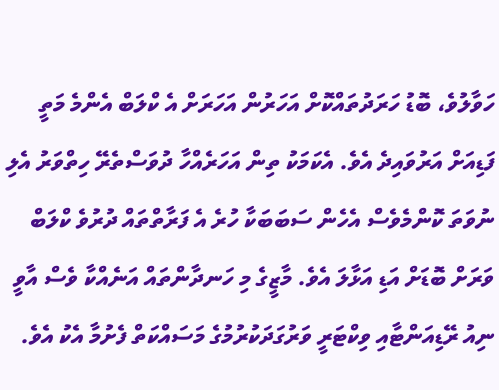ހަވާލުވެ، ބޮޑު ހަރަދުތައްކޮށް އަހަރުން އަހަރަށް އެ ކްލަބް އެންމެ މަތީ ފަޑިއަށް އަރުވައިދެ އެވެ. އެކަމަކު ތިން އަހަރެއްހާ ދުވަސްތެރޭ ހިތްވަރު އެލި ނުވަތަ ކޮންމެވެސް އެހެން ސަބަބަކާ ހުރެ އެ ފަރާތްތައް ދުރުވެ ކްލަބް ވަރަށް ބޮޑަށް އަޑި އަޅާލަ އެވެ. މާޒީގެ މި ހަނދާންތައް އަނެއްކާ ވެސް އާވީ ނިއު ރޭޑިއަންޓާއި ވިކްޓަރީ ވަރުގަދަކުރުމުގެ މަސައްކަތް ފެށުމާ އެކު އެވެ.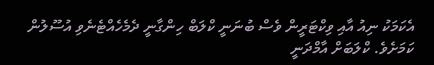އެކަމަކު ނިއު އާއި ވިކްޓަރީން ވެސް ބުނަނީ ކްލަބް ހިންގާނީ ދެމެހެއްޓެނެވި އުސޫލުން ކަމަށެވެ. ކްލަބަށް އާމްދަނީ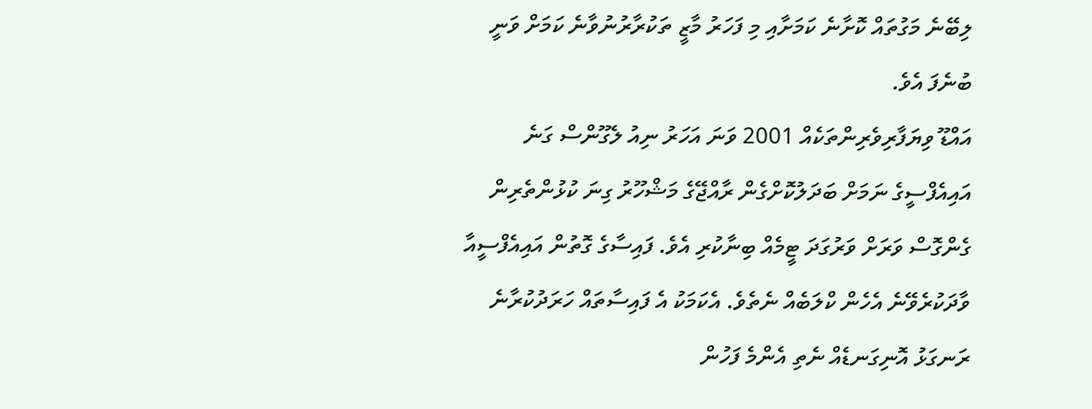ލިބޭނެ މަގުތައް ކޮށާނެ ކަމަށާއި މި ފަހަރު މާޒީ ތަކުރާރުނުވާނެ ކަމަށް ވަނީ ބުނެފަ އެވެ.
އައްޑޫ ވިޔަފާރިވެރިންތަކެއް 2001 ވަނަ އަހަރު ނިއު ލެގޫންސް ގަނެ އައިއެފްސީގެ ނަމަށް ބަދަލުކޮށްގެން ރާއްޖޭގެ މަޝްހޫރު ގިނަ ކުޅުންތެރިން ގެންގޮސް ވަރަށް ވަރުގަދަ ޓީމެއް ބިނާކުރި އެވެ. ފައިސާގެ ގޮތުން އައިއެފްސީއާ ވާދަކުރެވޭނެ އެހެން ކްލަބެއް ނެތެވެ. އެކަމަކު އެ ފައިސާތައް ހަރަދުކުރާނެ ރަނގަޅު އޮނިގަނޑެއް ނެތި އެންމެ ފަހުން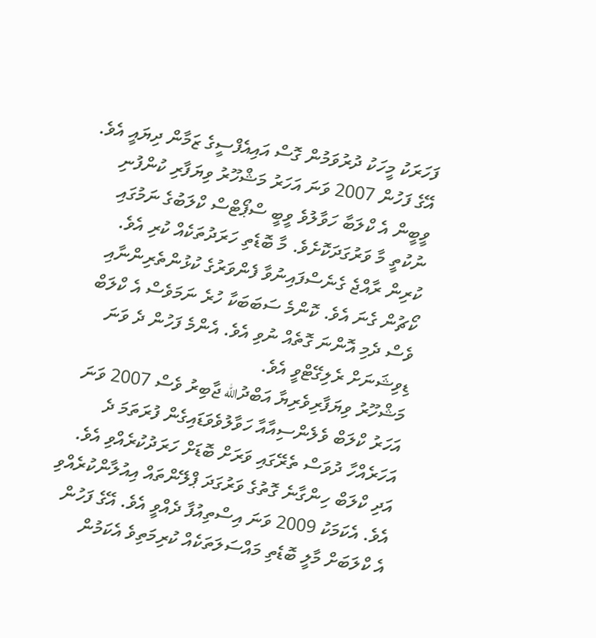ފަހަރަކު މީހަކު ދުރުވަމުން ގޮސް އައިއެފްސީގެ ޒަމާން ދިޔައީ އެވެ. އޭގެ ފަހުން 2007 ވަނަ އަހަރު މަޝްހޫރު ވިޔަފާރި ކުންފުނި ވީބީން އެ ކްލަބާ ހަވާލުވެ ވީބީ ސްޕޯޓްސް ކްލަބުގެ ނަމުގައި ނުކުތީ މާ ވަރުގަދަކޮށެވެ. މާ ބޮޑެތި ހަރަދުތަކެއް ކުރި އެވެ. ކުރިން ރާއްޖެ ގެނެސްފައިނުވާ ފެންވަރުގެ ކުޅުންތެރިންނާއި ކޯޗުން ގެނަ އެވެ. ކޮންމެ ސަބަބަކާ ހުރެ ނަމަވެސް އެ ކްލަބް ވެސް ދެމި އޮންނަ ގޮތެއް ނުވި އެވެ. އެންމެ ފަހުން ދެ ވަނަ ޑިވިޝަނަށް ރެލިގޭޓްވީ އެވެ.
މަޝްހޫރު ވިޔަފާރިވެރިޔާ އަބްދުالله ޖާބިރު ވެސް 2007 ވަނަ އަހަރު ކްލަބް ވެލެންސިއާއާ ހަވާލުވެވަޑައިގެން ފުރަތަމަ ދެ އަހަރެއްހާ ދުވަސް ތެރޭގައި ވަރަށް ބޮޑަށް ހަރަދުކުރެއްވި އެވެ. އަދި ކްލަބް ހިންގާނެ ގޮތުގެ ވަރުގަދަ ޕްލޭންތައް އިއުލާންކުރެއްވި އެވެ. އެކަމަކު 2009 ވަނަ އިސްތިއުފާ ދެއްވީ އެވެ. އޭގެ ފަހުން އެ ކްލަބަށް މާލީ ބޮޑެތި މައްސަލަތަކެއް ކުރިމަތިވެ އެކަމުން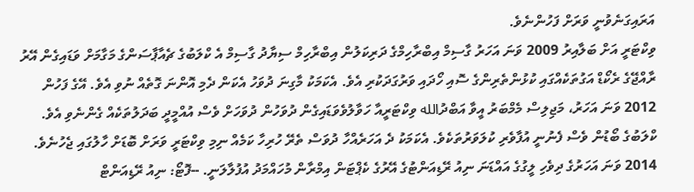އަރައިގަނެވުނީ ވަރަށް ފަހުންނެވެ.
ވިކްޓަރީ އަށް ބަލާއިރު 2009 ވަނަ އަހަރު ގާސިމް އިބްރާހިމްގެ ދަރިކަލުން އިބްރާހިމް ސިޔާދު ގާސިމް އެ ކްލަބުގެ ޗެއާޕާސަންގެ މަގާމަށް ވަޑައިގެން އޭރު ރާއްޖޭގެ ރެކޯޑް އަގުތަކެއްގައި ކުޅުންތެރިންގެ ސޮއި ހޯދައި ވަރުގަދަކުރި އެވެ. އެކަމަކު މާގިނަ ދުވަހު އެކަން ދެމި އޮންނަ ގޮތެއް ނުވި އެވެ. އޭގެ ފަހުން 2012 ވަނަ އަހަރު، މަޖިލިސް މެމްބަރު އީވާ އަބްދުالله ވިކްޓަރީއާ ހަވާލުވެވަޑައިގެން ދުވަހުން ދުވަހަށް ވެސް އުއްމީދީ ބަދަލުތަކެއް ގެންނެވި އެވެ. ކްލަބުގެ ބޯޑުން ވެސް ފެނުނީ އުފާވެރި ކުލަވަރުތަކެވެ. އެކަމަކު ދެ އަހަރެއްހާ ދުވަސް ތެރޭ ހުރިހާ ކަމެއް ނިމި ވިކްޓަރީ ވަރަށް ބޮޑަށް ހާލުގައި ޖެހުނެވެ.
2014 ވަނަ އަހަރުގެ ދިވެހި ލީގުގެ އައްޑަނަ ނިއު ރޭޑިއަންޓުގެ އޭރުގެ ކެޕްޓަން އިމްރާން މުހައްމަދު އުފުލާލަނީ. --ފޮޓޯ: ނިއު ރޭޑިއަންޓް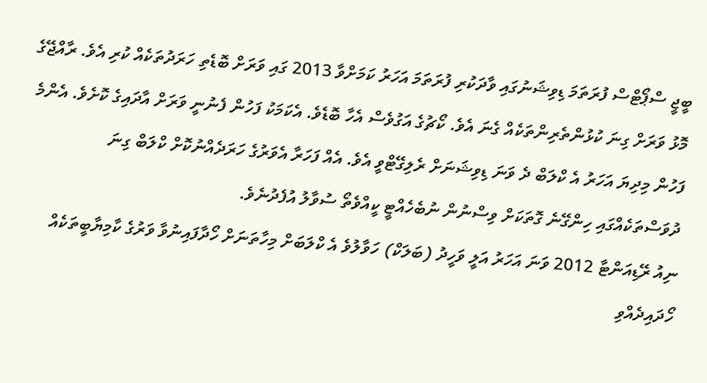ބީޖީ ސްޕޯޓްސް ފުރަތަމަ ޑިވިޝަނުގައި ވާދަކުރި ފުރަތަމަ އަހަރު ކަމަށްވާ 2013 ގައި ވަރަށް ބޮޑެތި ހަރަދުތަކެއް ކުރި އެވެ. ރާއްޖޭގެ މޮޅު ވަރަށް ގިނަ ކުޅުންތެރިންތަކެއް ގެނަ އެވެ. ކޯޗުގެ އަގުވެސް އެހާ ބޮޑެވެ. އެކަމަކު ފަހުން ފެނުނީ ވަރަށް އާދައިގެ ކޮށެވެ. އެންމެ ފަހުން މިދިޔަ އަހަރު އެ ކްލަބް ދެ ވަނަ ޑިވިޝަނަށް ރެލިގޭޓްވީ އެވެ. އެއް ފަހަރާ އެވަރުގެ ހަރަދެއްނުކޮށް ކްލަބް ގިނަ ދުވަސްތަކެއްގައި ހިންގޭނެ ގޮތަކަށް ވިސްނުން ނުބެހެއްޓީ ކީއްވެތޯ ސުވާލު އުފެދުނެވެ.
ނިއު ރޭޑިއަންޓާ 2012 ވަނަ އަހަރު އަލީ ވަހީދު (ބަލަކް) ހަވާލުވެ އެ ކްލަބަށް މިހާތަނަށް ހޯދާފައިނުވާ ވަރުގެ ކާމިޔާބީތަކެއް ހޯދައިދެއްވި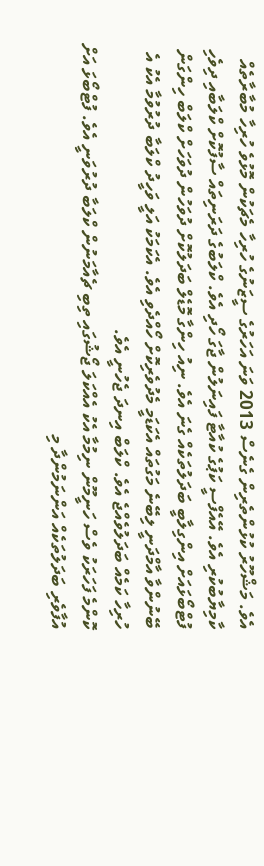އެވެ. މަޝްހޫރު ކުޅުންތެރިން ގެނެސް 2013 ވަނަ އަހަރުގެ ސީޒަނުގެ ހުރިހާ މެޗަކުން މޮޅުވެ ހުރިހާ މުބާރާތެއް ކާމިޔާބުކުރި އެވެ. އޭއެފްސީ ކަޕުގެ ކުއާޓާ ފައިނަލުން ޖާގަ ހޯދި އެވެ. ކްލަބުގެ ދަރަނިތައް ސާފުކޮށް ކްލަބާއި ދިވެހި ފުޓްބޯޅައަށް އިންގިލާބީ ބަދަލުތަކެއް ގެނަ އެވެ. ނިއު ހިންގާ މޮޑެލް ބަދަލުކޮށް ދުވަހުން ދުވަހަށް ކްލަބް ހިންގަން ބޭނުންވާ އާމްދަނީ ލިބޭނެ މަގުތައް އެކަޑަމީ މެދުވެރިކޮށް ހޯއްދެވި އެވެ. އެކަމަކު އަލީ ވަހީދު ކްލަބާ ދުރުވުމާ އެކު އެ ހުރިހާ ކަމެއް ބަދަލުވެއްޖެ އެވެ. ކްލަބް އިނދަ ޖެހުނީ އެވެ.
ކޮންމެ ފަހަރަކު ވެސް ހަނީމޫން ނިމުމާ އެކު އެއްކަލަ ޖޯޝުގައި ތިބި ޗެއާމަނުން ކްލަބާ ދުރުވަނީ އެވެ. ފުޓްބޯޅަ އަށް އުފާވެރި ބަދަލުތަކެއް އަންނަމުންދާ މި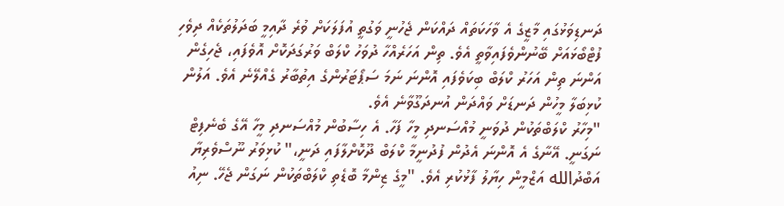ދަނޑިވަޅުގައި މާޒީގެ އެ ވާހަކަތައް ދައްކަން ޖެހުނީ ވަގުތީ އުފަލަކަށް ވުރެ ދާއިމީ ބަދަލުތަކެއް ދިވެހި ފުޓްބޯޅައަށް ބޭނުންވެފައިވާތީ އެވެ. ތިން އަހަރެއްހާ ދުވަހު ކްލަބް ވަރުގަދަކޮށް އޮވެފައި، ޖެހިގެން އަންނަ ތިން އަހަރު ކްލަބް ބިކަވެފައި އޮންނަ ނަމަ ސަޕޯޓަރުންގެ އިތުބާރު ގެއްލޭނެ އެވެ. އަލުން ކުޅިބަލާ މީހުން ދަނޑަށް ވައްދަން އުނދަގޫވާނެ އެވެ.
"މިހާރު ކްލަބްތަކުން ދުވަނީ މުއްސަނދި މީހާ ފަހާ. އެ ހިސާބުން މުއްސަނދި މީހާ އޭގެ ބެނެފިޓް ނަގަނީ. އޭނާގެ އެ އޮންނަ އެދުން ފުދުނީމާ ކްލަބް ދޫކޮށްލާފައި ދަނީ،" ކުޅިވަރު ނޫސްވެރިޔާ އަބްދުالله އަޒްމީން ހިޔާލު ފާޅުކުރި އެވެ. "މީގެ ޒިންމާ ބޮޑެތި ކްލަބްތަކުން ނަގަން ޖެހޭ. ނިއު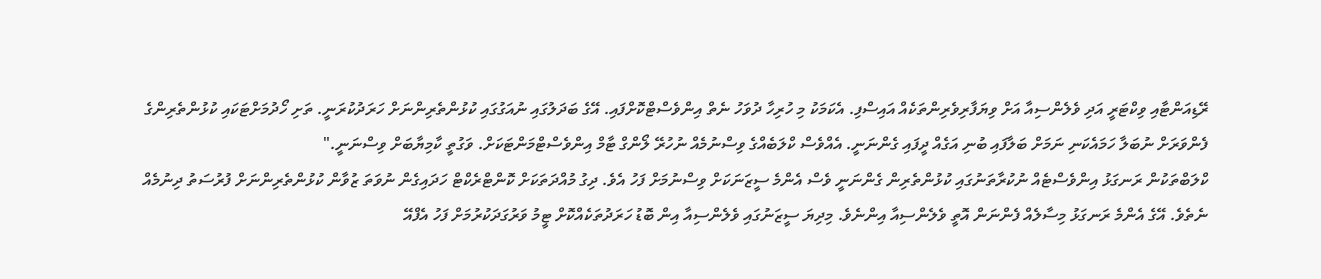ރޭޑިއަންޓާއި ވިކްޓަރީ އަދި ވެލެންސިއާ އަށް ވިޔަފާރިވެރިންތަކެއް އައިސްފި. އެކަމަކު މި ހުރިހާ ދުވަހު ނެތް އިންވެސްޓްކޮށްފައި. އޭގެ ބަދަލުގައި ނުއަގުގައި ކުޅުންތެރިންނަށް ހަރަދުކުރަނީ. ތަށި ހޯދުމަށްޓަކައި ކުޅުންތެރިންގެ ފެންވަރަށް ނުބަލާ ހަމައެކަނި ނަމަށް ބަލާފައި ބުނި އަގެއް ދީފައި ގެންނަނީ. އެއްވެސް ކްލަބެއްގެ ވިސްނުމެއް ނުހުރޭ ލޯންގް ޓާމް އިންވެސްޓްމަންޓަކަށް. ވަގުތީ ކާމިޔާބަށް ވިސްނަނީ."
ކްލަބްތަކުން ރަނގަޅު އިންވެސްޓެއް ނުކުރާތަނުގައި ކުޅުންތެރިން ގެންނަނީ ވެސް އެންމެ ސީޒަނަކަށް ވިސްނުމަށް ފަހު އެވެ. ދިގު މުއްދަތަކަށް ކޮންޓްރެކްޓް ހަދައިގެން ނުވަތަ ޒުވާން ކުޅުންތެރިންނަށް ފުރުސަތު ދިނުމެއް ނެތެވެ. އޭގެ އެންމެ ރަނގަޅު މިސާލެއް ފެންނަން އޮތީ ވެލެންސިއާ އިންނެވެ. މިދިޔަ ސީޒަނުގައި ވެލެންސިއާ އިން ބޮޑު ހަރަދުތަކެއްކޮށް ޓީމު ވަރުގަދަކުރުމަށް ފަހު އެފްއޭ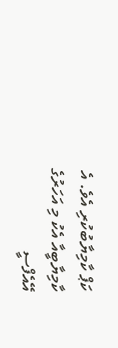ކަޕް ކާމިޔާބުކުރި އެވެ. އެ ކާމިޔާބީއާ އެކު މި އަހަރުގެ އޭއެފްސީ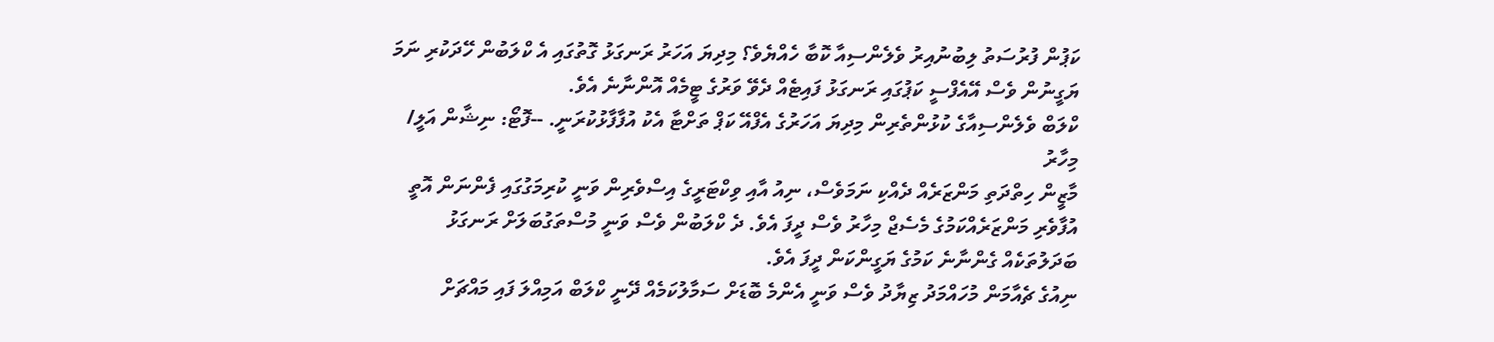ކަޕުން ފުރުސަތު ލިބުނުއިރު ވެލެންސިއާ ކޮބާ ހެއްޔެވެ؟ މިދިޔަ އަހަރު ރަނގަޅު ގޮތުގައި އެ ކްލަބުން ހޭދަކުރި ނަމަ ޔަގީނުން ވެސް އޭއެފްސީ ކަޕުގައި ރަނގަޅު ފައިޓެއް ދެވޭ ވަރުގެ ޓީމެއް އޮންނާނެ އެވެ.
ކްލަބް ވެލެންސިއާގެ ކުޅުންތެރިން މިދިޔަ އަހަރުގެ އެފްއޭ ކަޕް ތަށްޓާ އެކު އުފާފާޅުކުރަނީ. --ފޮޓޯ: ނިޝާން އަލީ/ މިހާރު
މާޒީން ހިތްދަތި މަންޒަރެއް ދެއްކި ނަމަވެސް، ނިއު އާއި ވިކްޓަރީގެ އިސްވެރިން ވަނީ ކުރިމަގުގައި ފެންނަން އޮތީ އުފާވެރި މަންޒަރެއްކަމުގެ މެސެޖް މިހާރު ވެސް ދީފަ އެވެ. ދެ ކްލަބުން ވެސް ވަނީ މުސްތަގުބަލަށް ރަނގަޅު ބަދަލުތަކެއް ގެންނާނެ ކަމުގެ ޔަގީންކަން ދީފަ އެވެ.
ނިއުގެ ޗެއާމަން މުހައްމަދު ޒިޔާދު ވެސް ވަނީ އެންމެ ބޮޑަށް ސަމާލުކަމެއް ދޭނީ ކްލަބް އަމިއްލަ ފައި މައްޗަށް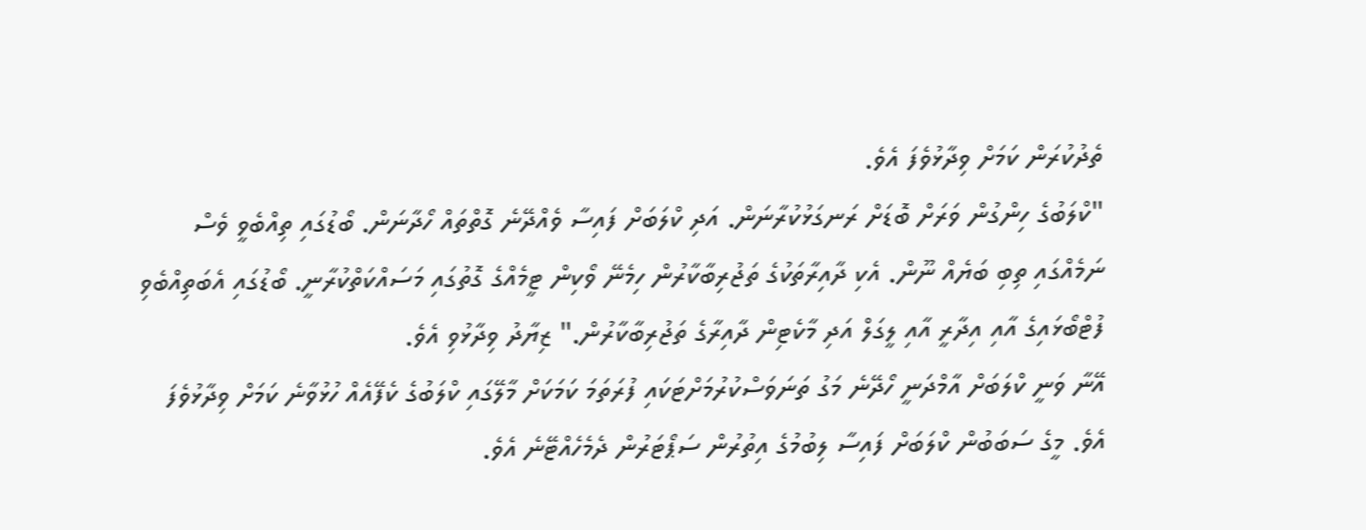ތެދުކުރަން ކަމަށް ވިދާޅުވެފަ އެވެ.
"ކްލަބުގެ ހިންގުން ވަރަށް ބޮޑަށް ރަނގަޅުކުރާނަން. އަދި ކްލަބަށް ފައިސާ ވެއްދޭނެ ގޮތްތައް ހޯދާނަން. ބޯޑުގައި ތިއްބެވީ ވެސް ނަމެއްގައި ތިބި ބަޔެއް ނޫން. އެކި ދާއިރާތަކުގެ ތަޖުރިބާކާރުން ހިމެނޭ ވޯކިން ޓީމެއްގެ ގޮތުގައި މަސައްކަތްކުރާނީ. ބޯޑުގައި އެބަތިއްބެވި ފުޓްބޯޅައިގެ އާއި އިދާރީ އާއި ލީގަލް އަދި މާކެޓިން ދާއިރާގެ ތަޖުރިބާކާރުން." ޒިޔާދު ވިދާޅުވި އެވެ.
އޭނާ ވަނީ ކްލަބަށް އާމްދަނީ ހޯދޭނެ މަގު ތަނަވަސްކުރުމަށްޓަކައި ފުރަތަމަ ކަމަކަށް މާލޭގައި ކްލަބުގެ ކެފޭއެއް ހުޅުވާނެ ކަމަށް ވިދާޅުވެފަ އެވެ. މީގެ ސަބަބުން ކްލަބަށް ފައިސާ ލިބުމުގެ އިތުރުން ސަޕޯޓަރުން ދެމެހެއްޓޭނެ އެވެ.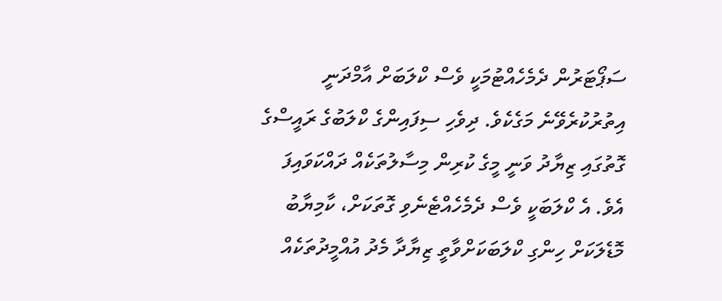ސަޕޯޓަރުން ދެމެހެއްޓުމަކީ ވެސް ކްލަބަށް އާމްދަނީ އިތުރުކުރެވޭނެ މަގެކެވެ. ދިވެހި ސިފައިންގެ ކްލަބުގެ ރައީސްގެ ގޮތުގައި ޒިޔާދު ވަނީ މީގެ ކުރިން މިސާލުތަކެއް ދައްކަވައިފަ އެވެ. އެ ކްލަބަކީ ވެސް ދެމެހެއްޓެނެވި ގޮތަކަށް، ކާމިޔާބު މޮޑެލަކަށް ހިންގި ކްލަބަކަށްވާތީ ޒިޔާދާ މެދު އުއްމީދުތަކެއް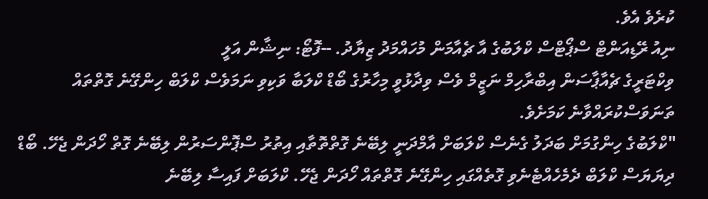ކުރެވެ އެވެ.
ނިއު ރޭޑިއަންޓް ސްޕޯޓްސް ކްލަބުގެ އާ ޗެއާމަން މުހައްމަދު ޒިޔާދު. --ފޮޓޯ: ނިޝާން އަލީ
ވިކްޓަރީގެ ޗެއާޕާސަން އިބްރާހިމް ނަޒީމް ވެސް ވިދާޅުވީ މިހާރުގެ ބޯޑް ކްލަބާ ވަކިވި ނަމަވެސް ކްލަބް ހިންގޭނެ ގޮތްތައް ތަނަވަސްކުރައްވާނެ ކަމަށެވެ.
"ކްލަބުގެ ހިންގުމަށް ބަދަލު ގެނެސް ކްލަބަށް އާމްދަނީ ލިބޭނެ ގޮތްތޮތާއި އިތުރު ސްޕޮންސަރުން ލިބޭނެ ގޮތް ހޯދަން ޖެހޭ. ބޯޑް ދިޔަޔަސް ކްލަބް ދެމެހެއްޓެނެވި ގޮތެއްގައި ހިންގޭނެ ގޮތްތައް ހޯދަން ޖެހޭ. ކްލަބަށް ފައިސާ ލިބޭނެ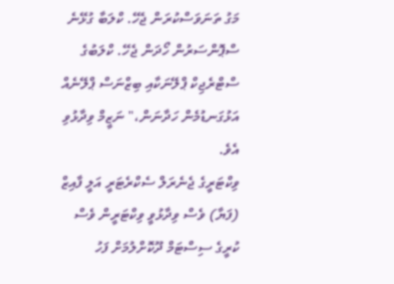މަގު ތަނަވަސްކުރަން ޖެހޭ. ކްލަބާ ގުޅޭނެ ސްޕޮންސަރުން ހޯދަން ޖެހޭ. ކްލަބުގެ ސްޓްރެޖިކް ޕްލޭނަކާއި ބިޒްނަސް ޕްލޭނެއް އަޅުގަނޑުމެން ހަދާނަން،" ނަޒީމް ވިދާޅުވި އެވެ.
ވިކްޓަރީގެ ޖެނެރަލް ސެކްރެޓަރީ އަލީ ފާއިޒް (ފަޔާ) ވެސް ވިދާޅުވީ ވިކްޓަރީން ވެސް ކުރީގެ ސިސްޓަމް ދޫކޮށްލުމަށް ފަހު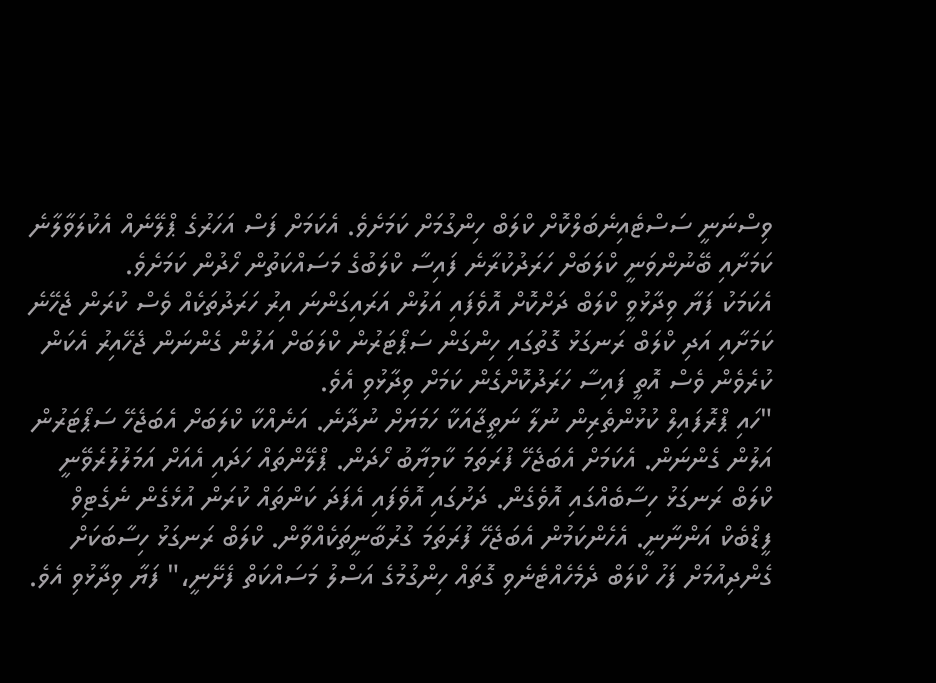ވިސްނަނީ ސަސްޓެއިނެބަލްކޮށް ކްލަބް ހިންގުމަށް ކަމަށެވެ. އެކަމަށް ފަސް އަހަރުގެ ޕްލޭނެއް އެކުލަވާލާނެ ކަމަށާއި ބޭނުންވަނީ ކްލަބަށް ހަރަދުކުރާނެ ފައިސާ ކްލަބުގެ މަސައްކަތުން ހޯދުން ކަމަށެވެ.
އެކަމަކު ފަޔާ ވިދާޅުވީ ކްލަބް ދަށްކޮށް އޮވެފައި އަލުން އަރައިގަންނަ އިރު ހަރަދުތަކެއް ވެސް ކުރަން ޖެހޭނެ ކަމަށާއި އަދި ކްލަބް ރަނގަޅު ގޮތުގައި ހިންގަން ސަޕޯޓަރުން ކްލަބަށް އަލުން ގެންނަން ޖެހޭއިރު އެކަން ކުރެވެން ވެސް އޮތީ ފައިސާ ހަރަދުކޮށްގެން ކަމަށް ވިދާޅުވި އެވެ.
"ހައި ޕްރޮފައިލް ކުޅުންތެރިން ނުލާ ނަތީޖާއަކާ ހަމަޔަށް ނުދާނެ. އަނެއްކާ ކްލަބަށް އެބަޖެހޭ ސަޕޯޓަރުން އަލުން ގެންނަން. އެކަމަށް އެބަޖެހޭ ފުރަތަމަ ކާމިޔާބު ހޯދަން. ޕްލޭންތައް ހަދައި އެއަށް އަމަލުލުރެވޭނީ ކްލަބް ރަނގަޅު ހިސާބެއްގައި އޮވެގެން. ދަށުގައި އޮވެފައި އެފަދަ ކަންތައް ކުރަން އުޅެގެން ނެގެޓިވް ފީޑްބެކް އަންނާނީ. އެހެންކަމުން އެބަޖެހޭ ފުރަތަމަ ގުރުބާނީތަކެއްވާން. ކްލަބް ރަނގަޅު ހިސާބަކަށް ގެންދިއުމަށް ފަހު ކްލަބް ދެމެހެއްޓެނެވި ގޮތައް ހިންގުމުގެ އަސްލު މަސައްކަތް ފެށޭނީ،" ފަޔާ ވިދާޅުވި އެވެ.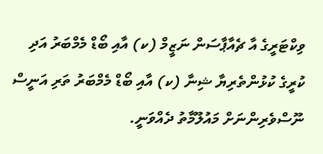ވިކްޓަރީގެ އާ ޗެއާޕާސަން ނަޒީމް (ކ) އާއި ބޯޑް މެމްބަރު އަދި ކުރީގެ ކުޅުންތެރިޔާ ޝިނާ (ކ) އާއި ބޯޑް މެމްބަރު ތަރި އަނީސް ނޫސްވެރިންނަށް މައުލޫމާތު ދެއްވަނީ.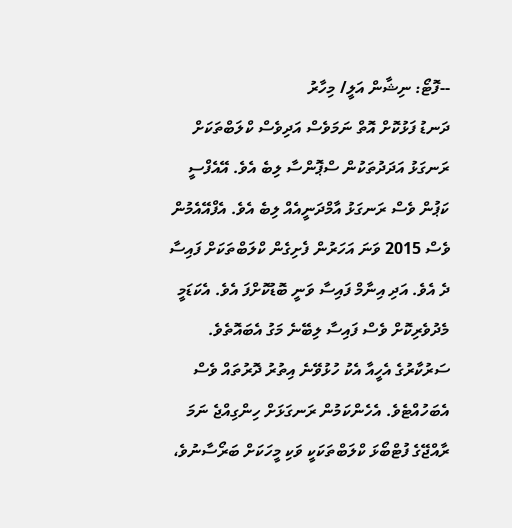--ފޮޓޯ: ނިޝާން އަލީ/ މިހާރު
ދަނޑު ފަޅުކޮށް އޮތް ނަމަވެސް އަދިވެސް ކްލަބްތަކަށް ރަނގަޅު އަދަދުތަކުން ސްޕޮންސާ ލިބެ އެވެ. އޭއެފްސީ ކަޕުން ވެސް ރަނގަޅު އާމްދަނީއެއް ލިބެ އެވެ. އެފްއޭއެމުން ވެސް 2015 ވަނަ އަހަރުން ފެށިގެން ކްލަބްތަކަށް ފައިސާ ދެ އެވެ. އަދި އިނާމް ފައިސާ ވަނީ ބޮޑުކޮށްފަ އެވެ. އެކަޑަމީ މެދުވެރިކޮށް ވެސް ފައިސާ ލިބޭނެ މަގު އެބައޮތެވެ. ސަރުކާރުގެ އެހީއާ އެކު ހުޅުވޭނެ އިތުރު ދޮރުތައް ވެސް އެބަހުއްޓެވެ. އެހެންކަމުން ރަނގަޅަށް ހިންގިއްޖެ ނަމަ ރާއްޖޭގެ ފުޓްބޯޅަ ކްލަބްތަކަކީ ވަކި މީހަކަށް ބަރޯސާނުވެ،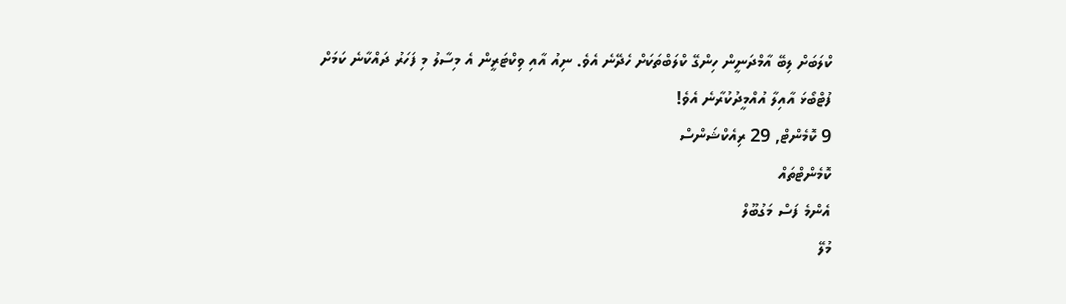ކްލަބަށް ލިބޭ އާމްދަނީން ހިންގޭ ކްލަބްތަކަށް ހެދޭނެ އެވެ. ނިއު އާއި ވިކްޓަރީން އެ މިސާލު މި ފަހަރު ދައްކާނެ ކަމަށް ފުޓްބޯޅަ އާއިލާ އުއްމީދުކުރާނެ އެވެ!
9 ކޮމެންޓް, 29 ރިއެކްޝަންސް
ކޮމެންޓްތައް
އެންމެ ފަސް މަގުބޫލް
މުލޭ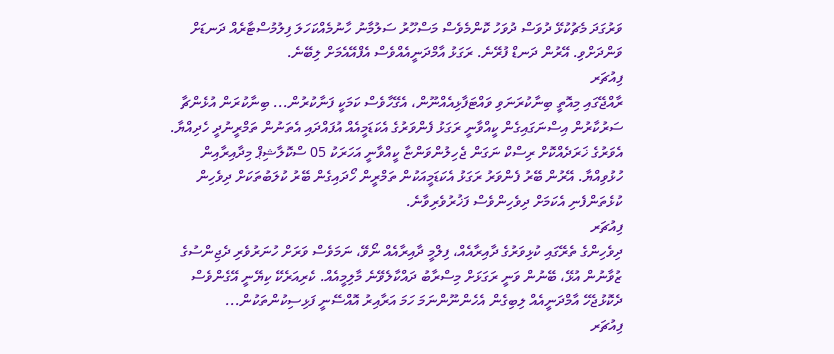ވަރުގަދަ މެޗުކުޅޭ ދުވަސް ދުވަހު ކޮންމެވެސް މަސްހޫރު ސަލުމާނު ހާނުމެއްކަހަލަ ފިލުމުސްޓާރެއް ދަނޑަށް ވަންދަށްވި. އޭރުން ދަނޑް ފުރޭނެ. ރަގަޅު އާމްދަނީއެއްވެސް އެފްއޭއެމަށް ލިބޭނެ.
ފިއުޗަރ
ރާއްޖޭގައި މިއޮތީ ބިނާކުރަނަވި ވައްޓަފާޅިއެއްނޫން، އެގޭހާވެސް ކަމަކީ ފަނާކުރުން... ބިނާކުރަން އުޅެންޗާ ސަރުކާރުން އިސްނަގައިގެން ކީއްވާނީ ރަގަޅު ފެންވަރުގެ އެކަޑަމީއެއް އުފައްދައި އެތަނުން ތަމްރީނުދީ ހެދިއްޔާ. އެވަރުގެ ޚަރަދެއްކޮށް ރިސްކް ނަގަން ޖެހިލުންވަންޏާ ކީއްވާނީ އަހަރަކު 05 ސްކޮލާޝިޕް މިދާއިރާއިން ހުޅުވިއްޔާ. އޭރުން ބޭރު ފެންވަރު ރަގަޅު އެކަޑަމީއަކުން ތަމްރީން ހޯދައިގެން ބޭރު ކުލަބުތަކަށް ދިވެހިން ކުޅެތަންފެނި އެކަމަށް ދިވެހިންވެސް ފަޚުރުވެރިވާނެ.
ފިއުޗަރ
ދިވެހިންގެ ތެރޭގައި ކުޅިވަރުގެ ދާއިރާއެއް، ފިލްމީ ދާއިރާއެއް ނޯވޭ، ނަމަވެސް ވަރަށް ހުނަރުވެރި ދެޖިންސުގެ ޒުވާނުން އުޅޭ، ބޭނުން ވަނީ ރަގަޅަށް މިސްރާބު ދައްކާލެވޭނެ މާލިމީއެއް. ކެރިއަރެކޭ ކިޔޭނީ އޭގެންވެސް ދެކޮޅުޖެހޭ އާމްދަނީއެއް ލިބިގެން އެހެންނޫންނަމަ ހަމަ އަރާއިރު އޮއްސޭނީ ފަޅިސިކުންތަކުން...
ފިއުޗަރ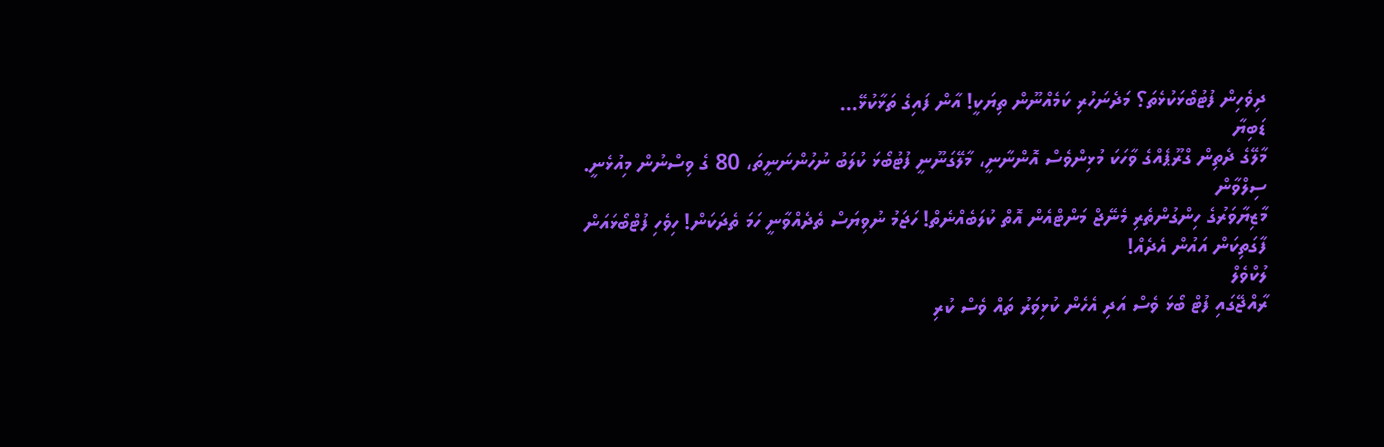ދިވެހިން ފުޓުބޯޅަކުޅެތަ؟ މަދެނަހުރި ކަމެއްނޫން ތިޔަކީ! އާން ފައިގެ ތަޅާކުޅޭ...
ޑަބިޔާ
މާލޭގެ ދެތިން ގްރޫޕެއްގެ ވާހަކަ މުޅިންވެސް އޮންނާނީ، މާލޭގަނޫނީ ފުޓުބޯޅަ ކުލަބު ނުހުންނަނީތަ، 80 ގެ ވިސްނުން މިއުޅެނީ.
ސިލްވާން
މާޒިޔާވަރުގެ ހިންގުންތެރި މެނޭޖް މަންޓްއެން އޮތް ކުލަބެއްނެތް! ހަޖަމު ނުވިޔަސް ތެދެއްވާނީ ހަމަ ތެދަކަން! ހިވެހި ފުޓްބޯޅައަން ފާގަތިކަން އައުން އެދެއް!
ލުކްވެލް
ރާއްޖޭގައި ފުޓް ބޯޅަ ވެސް އަދި އެހެން ކުޅިވަރު ތައް ވެސް ކުރި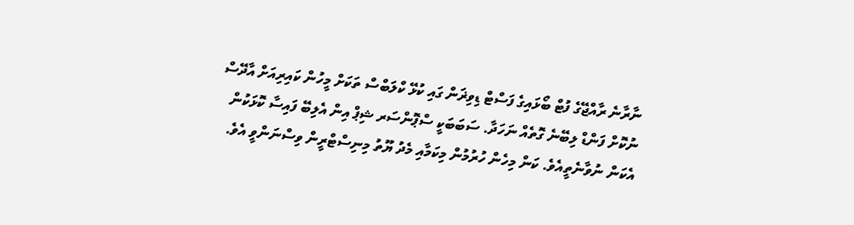ނާރާނެ ރާއްޖޭގެ ފުޓް ބޯޅައިގެ ފަސްޓް ޑިވިޜަން ގައި ކުޅޭ ކްލަބްސް ތަކަށް މީހުން ކައިރިއަށް އާދޭސް ނުކޮށް ފަންޑް ލިބޭނެ ގޮތެއް ނަހަދާ. ސަބަބަކީ ސްޕޮންސަރ ޝިޕް އިން އެލިބޭ ފައިސާ ކޮޅަކުން އެކަން ނުވާނެތީއެވެ. ކަން މިހެން ހުރުމުން މިކަމާއި މެދު ޔޫތު މިނިސްޓްރީން ވިސްނަންވީ އެވެ.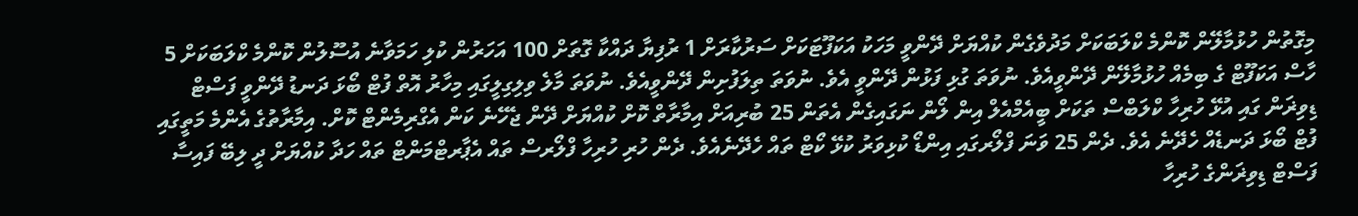މިގޮތުން ހުޅުމާލޭން ކޮންމެ ކްލަބަކަށް މަދުވެގެން ކުއްޔަށް ދޭންވީ މަހަކު އަކަފޫޓަކަށް ސަރުކާރަށް 1 ރުފިޔާ ދައްކާ ގޮތަށް 100 އަހަރުން ކުލި ހަމަވާނެ އުސޫލުން ކޮންމެ ކްލަބަކަށް 5 ހާސް އަކަފޫޓް ގެ ބިމެއް ހުޅުމާލޭން ދޭންވީއެވެ. ނުވަތަ ގުޅި ފަޅުން ދޭންވީ އެވެ. ނުވަތަ ތިލަފުށިން ދޭންވީއެވެ. ނުވަތަ މާލެ ވިލިގިލީގައި މިހާރު އޮތް ފުޓް ބޯޅަ ދަނޑު ދޭންވީ ފަސްޓް ޑިވިޜަން ގައި އުޅޭ ހުރިހާ ކްލަބްސް ތަކަށް ބީއެމްއެލް އިން ލޯން ނަގައިގެން އެތަން 25 ބުރިއަށް އިމާރާތް ކޮށް ކުއްޔަށް ދޭން ޖެހޭނެ ކަން އެގްރިމެންޓް ކޮށް. އިމާރާތުގެ އެންމެ މަތީގައި ފުޓް ބޯޅަ ދަނޑެއް ހެދޭނެ އެވެ. ދެން 25 ވަނަ ފްލޯރގައި އިންޑޯ ކުޅިވަރު ކުޅޭ ކޯޓް ތައް ހެދޭނެއެވެ. ދެން ހުރި ހުރިހާ ފްލޯރސް ތައް އެޕާރޓްމަންޓް ތައް ހަދާ ކުއްޔަށް ދީ ލިބޭ ފައިސާ ފަސްޓް ޑިވިޜަންގެ ހުރިހާ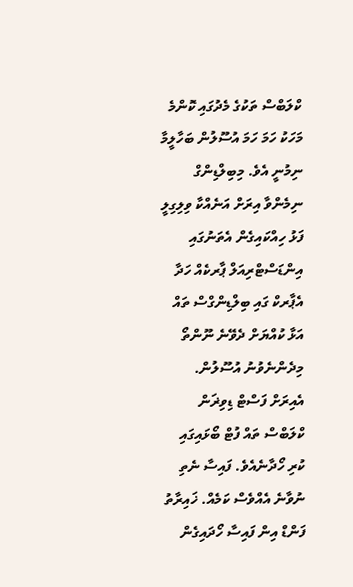ކްލަބްސް ތަކުގެ މެދުގައި ކޮންމެ މަހަކު ހަމަ ހަމަ އުސޫލުން ބަހާލީމާ ނިމުނީ އެވެ. މިބިލްޑިންގް ނިމެންވާ އިރަށް އަނެއްކާ ވިލިގިލީ ފަޅު ހިއްކައިގެން އެތަނުގައި އިންޑަސްޓްރިއަލް ޕާރކެއް ހަދާ އެޕާރކް ގައި ބިލްޑިންގްސް ތައް އަޅާ ކުއްޔަށް ދެވޭނެ ނޫންތޯ މިދެންނެވުނު އުސޫލުން. އެއިރަށް ފަސްޓް ޑިވިޜަން ކްލަބްސް ތައް ފުޓް ބޯޅައިގައި ކުރި ހޯދާނެއެވެ. ފައިސާ ނެތި ނުވާނެ އެއްވެސް ކަމެއް. ޚައިރާތު ފަންޑް އިން ފައިސާ ހޯދައިގެން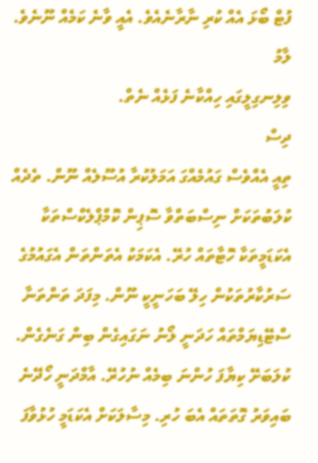ފުޓް ބޯޅަ އެއް ކުރި ނާރާނެއެވެ. އެއީ ވާނެ ކަމެއް ނޫނެވެ.
ލާމު
ވިލިނގިލީގައި ހިއްކާނެ ފަޅެއް ނެތް.
ދިސް
ތިއީ އެއްވެސް ގައުމެއްގަ އަމަލުކުރާ އުސޫލެއް ނޫން. ތެދެއް ކުލަބުތަކަށް ނިސްބަތްވާ ސޮޕިން ކޮމްޕްލެކްސްތަކާ އެކަޑަމީތަކާ ހޮޓާތައް ހުރޭ. އެކަމަކު އެތަންތަން އެގައުމުގެ ސަރުކާރުތަކުން ހިލޭ ބަހަނީކީ ނޫން. މިފަދަ ތަންތަނާ ސްޓޭޑިޔަމްތައް ހަދަނީ ލޯނު ނަގައިގެން ބިން ގަނެގެން. ކުލަބަށޭ ކިޔާފަ ހުންނަ ބިމެއް ނުހުރޭ. އާމްދަނީ ހޯދޭނެ ބައިވަރު ގޮތަތައް އެބަ ހުރި. މިސާލަކަށް އެކަޑަމީ ހުޅުވާފަ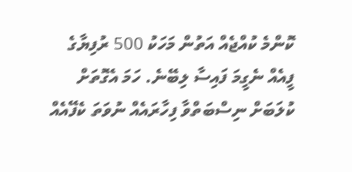ކޮންމެ ކުއްޖެއް އަތުން މަހަކު 500 ރުފިޔާގެ ފީއެއް ނެގީމަ ފައިސާ ލިބޭނެ. ހަމަ އެގޮތަށް ކުލަބަށް ނިސްބަތްވާ ފިހާރައެއް ނުވަތަ ކެފޭއެއް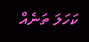ކަހަލަ ތަނެއް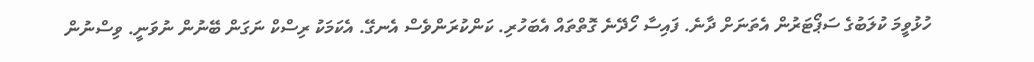ހުޅުވީމަ ކުލަބުގެ ސަޕޯޓަރުން އެތަނަށް ދާނެ. ފައިސާ ހޯދޭނެ ގޮތްތައް އެބަހުރި. ކަންކުރަންވެސް އެނގޭ. އެކަމަކު ރިސްކް ނަގަން ބޭނުން ނުވަނީ. ވިސްނުން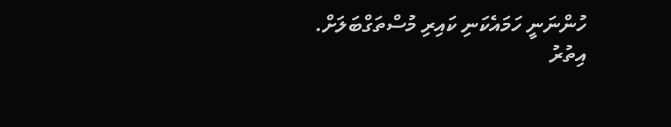ހުންނަނީ ހަމައެކަނި ކައިރި މުސްތަގްބަލަށް.
އިތުރު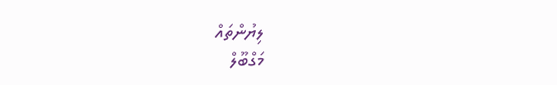ލިޔުންތައް
މަގްބޫލް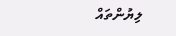ލިޔުންތައް